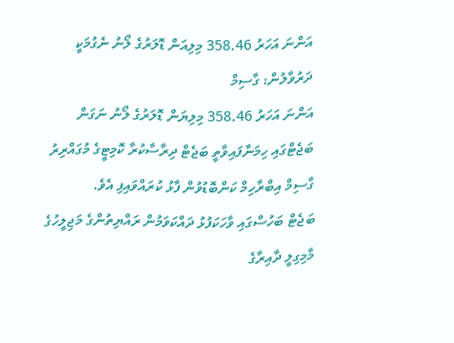އަންނަ އަހަރު 358.46 މިލިއަން ޑޮލަރުގެ ލޯނު ނެގުމަކީ ދަރުވާލުން: ގާސިމް
އަންނަ އަހަރު 358.46 މިލިޔަން ޑޮލަރުގެ ލޯނު ނަގަން ބަޖެޓްގައި ހިމަނާފައިވާތީ ބަޖެޓް ދިރާސާކުރާ ކޮމިޓީގެ މުގައްރިރު ގާސިމް އިބްރާހިމް ކަންބޮޑުވުން ފާޅު ކުރައްވައިފި އެވެ.
ބަޖެޓް ބަހުސްގައި ވާހަކަފުޅު ދައްކަވަމުން ރައްޔިތުންގެ މަޖިލީހުގެ މާމިގިލީ ދާއިރާގެ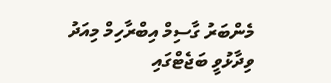މެންބަރު ގާސިމް އިބްރާހިމް މިއަދު ވިދާޅުވީ ބަޖެޓްގައި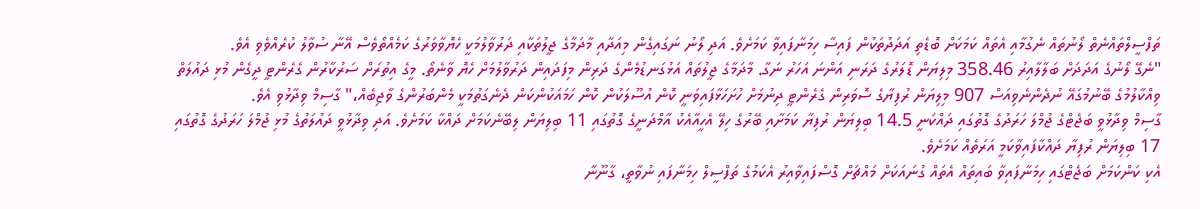ތަފްސީލްތައްނެތް ލޯނުތައް ނެގުމާއި އެތައް ކަމަކަށް ބޮޑެތި އަދަދުތަކުން ފައިސާ ހިމަނާފައިވާ ކަމަށެވެ. އަދި ލޯނު ނަގައިގެން މިއަދާއި މާދަމާގެ ޖީލުތަކާއި ދަރުވާލުމަކީ ހެޔޮވާވަރުގެ ކަމެއްތޯވެސް އޭނާ ސުވާލު ކުރެއްވެވި އެވެ.
"ނެގޭ ލޯނުގެ އަދަދަށް ބަލާލާއިރު 358.46 މިލިޔަން ޑޮލަރުގެ ދަރަނި އަންނަ އަހަރު ނަގާ. މާދަމާގެ ޖީލުތައް އަޅުގަނޑުމެންގެ ދަރިން މިފަދައިން ދަރުވާލުމަށް ހެޔޮ ވާނެތޯ. މީގެ އިތުރަށް ސަރުކާރުން ގެރެންޓީ ދީގެން މުޅި ދައުލަތް ވިއްކާލުމުގެ ބޭނުމުގައޭ ނުދެންނެވިއަސް 907 މިލިޔަން ރުފިޔާގެ ސޮވަރިން ގެރެންޓީ ދިނުމަށް ހުށަހަޅާފައިވަނީ ކޮން އުސޫލަކުން ކޮން ހަމައަކުންކަން ދެނެގަތުމަކީ މެންބަރުންގެ ވާޖިބެއް،" ގާސިމް ވިދާޅުވި އެވެ.
ގާސިމް ވިދާޅުވީ ބަޖެޓްގެ ޖުމްލަ ހަރަދުގެ ގޮތުގައި ދައްކަނީ 14.5 ބިލިޔަން ރުފިޔާ ކަމަށާއި ބޭރުގެ ހިލޭ އެހީއާއެކު އާމްދަނީގެ ގޮތުގައި 11 ބިލިޔަން ލިބޭނެކަމަށް ދައްކާ ކަމަށެވެ. އަދި ވިދާޅުވީ ދައުލަތުގެ މުޅި ޖުމްލަ ހަރަދުގެ ގޮތުގައި 17 ބިލިޔަން ރުފިޔާ ދައްކާފައިވާކަމީ އަރަތެއް ކަމަށެވެ.
އެކި ކަންކަމަށް ބަޖެޓްގައި ހިމަނާފައިވާ ބައިތައް އެތައް ގުނައަކަށް މައްޗަށް ގޮސްފައިވާއިރު އެކަމުގެ ތަފްސީލް ހިމަނާފައި ނުވާތީ، ގާނޫނާ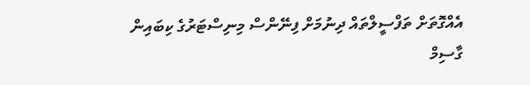އެއްގޮތަށް ތަފްސީލްތައް ދިނުމަށް ފިނޭންސް މިނިސްޓަރުގެ ކިބައިން ގާސިމް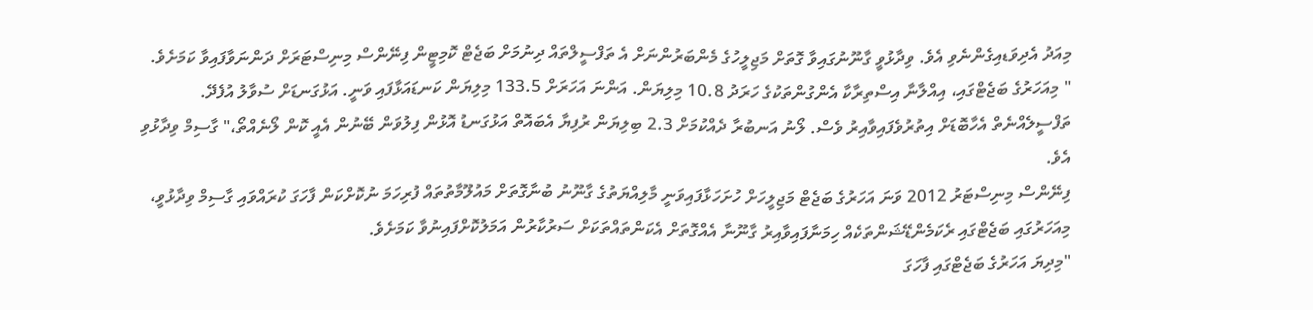މިއަދު އެދިވަޑއިގެންނެވި އެވެ. ވިދާޅުވީ ގާނޫނުގައިވާ ގޮތަށް މަޖިލީހުގެ މެންބަރުންނަށް އެ ތަފްސީލްތައް ދިނުމަށް ބަޖެޓް ކޮމިޓީން ފިނޭންސް މިނިސްޓަރަށް ދަންނަވާފައިވާ ކަމަށެވެ.
" މިއަހަރުގެ ބަޖެޓްގައި، އިއްލާނާ އިސްތިރާކާ އެންގުންތަކުގެ ހަރަދު 10.8 މިލިޔަން. އަންނަ އަހަރަށް 133.5 މިލިޔަން ކަނޑައަޅާފައި ވަނީ. އަޅުގަނޑަށް ސުވާލު އުފެދޭ. ތަފްސީލެއްނެތް އެހާބޮޑަށް އިތުރުވެފައިވާއިރު ވެސް. ލޯނު އަނބުރާ ދެއްކުމަށް 2.3 ބިލިޔަން ރުފިޔާ އެބައޮތް އަޅުގަނޑު އޮޅުން ފިލުވަން ބޭނުން އެއީ ކޮން ލޯނެއްތޯ،" ގާސިމް ވިދާޅުވި އެވެ.
ފިނޭންސް މިނިސްޓަރު 2012 ވަނަ އަހަރުގެ ބަޖެޓް މަޖިލީހަށް ހުށަހަޅާފައިވަނީ މާލިއްޔަތުގެ ގާނޫނު ބުނާގޮތަށް މައުލޫމާތުތައް ފުރިހަމަ ނުކޮށްކަން ފާހަގަ ކުރައްވައި ގާސިމް ވިދާޅުވީ، މިއަހަރުގައި ބަޖެޓްގައި ރެކަމެންޑޭޝަންތަކެއް ހިމަނާފައިވާއިރު ގާނޫނާ އެއްގޮތަށް އެކަންތައްތަކަށް ސަރުކާރުން އަމަލުކޮށްފައިނުވާ ކަމަށެވެ.
"މިދިޔަ އަހަރުގެ ބަޖެޓްގައި ފާހަގަ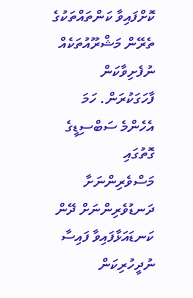ކޮށްފައިވާ ކަންތައްތަކުގެ ތެރޭން މަޝްރޫއުތަކެއް ނުފެށިވާކަން ފާހަގަކުރަން. ހަމަ އެހެންމެ ސަބްސިޑީގެ ގޮތުގައި މަސްވެރިންނަށާ ދަނޑުވެރިންނަށް ދޭން ކަނޑައަޅާފައިވާ ފައިސާ ނުދީހުރިކަން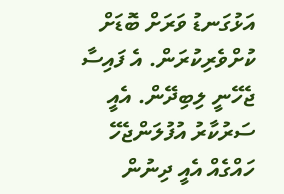އަޅުގަނޑު ވަރަށް ބޮޑަށް ކުށްވެރިކުރަން. އެ ފައިސާ ޖެހޭނީ ލިބިދޭން. އެއީ ސަރުކާރު އުފުލަންޖެހޭ ހައްގެއް އެއީ ދިނުން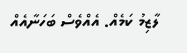ލާޒިމު ކަމެއް. އެއްވެސް ބަހަނާއެއް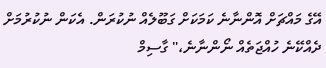އޭގެ މައްޗަށް އޮންނާނެ ކަމަކަށް ގަބޫލެއް ނުކުރަން. އެކަން ނުކުރުމަށް ދެއްކޭނެ ހުއްޖަތެއް ނޯންނާނެ،" ގާސިމް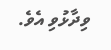ވިދާޅުވި އެވެ.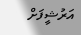އަރުޝީފަށް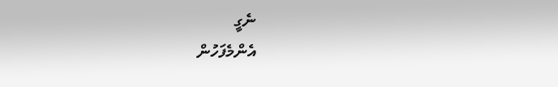ނެގީ
އެންމެފަހުން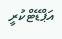އަޕްޑޭޓްކުރީ